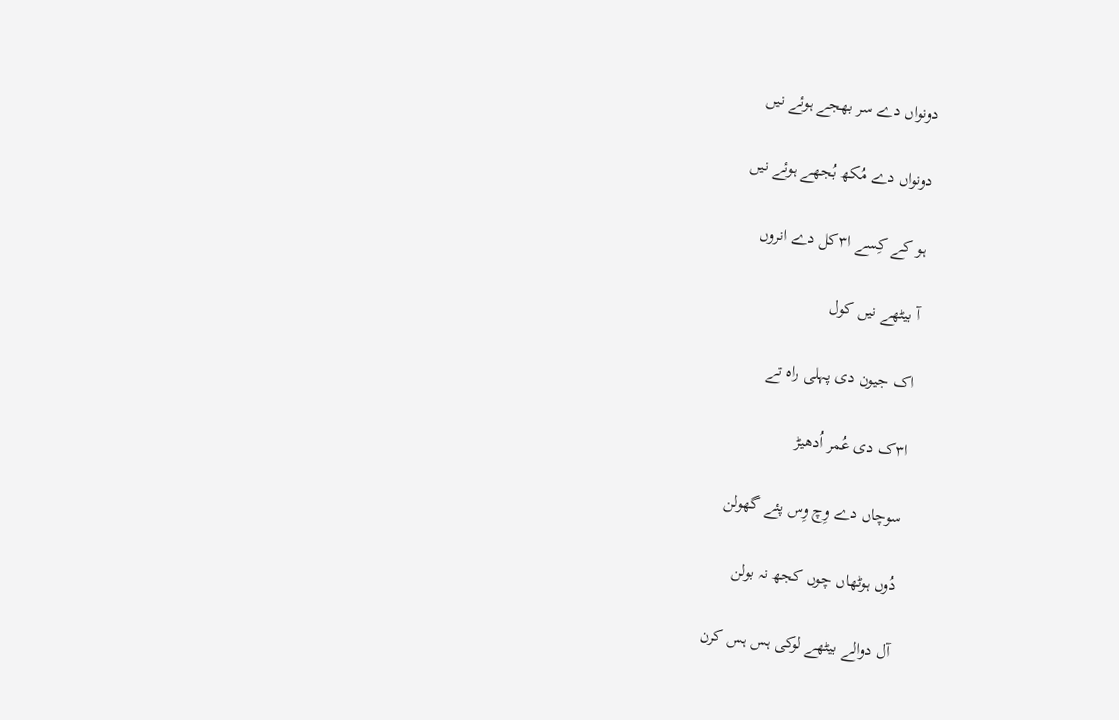دونواں دے سر بھجے ہوئے نیں

دونواں دے مُکھ بُجھے ہوئے نیں

ہو کے کِسے ا۳کل دے انروں

آ بیٹھے نیں کول

اک جیون دی پہلی راہ تے

ا۳ک دی عُمر اُدھیڑ

سوچاں دے وِچ وِس پئے گھولن

دُوں ہوٹھاں چوں کجھ نہ بولن

آل دوالے بیٹھے لوکی ہس ہس کرن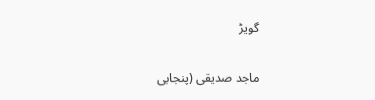گویڑ

ماجد صدیقی (پنجابی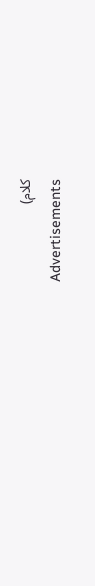کلام)
Advertisements